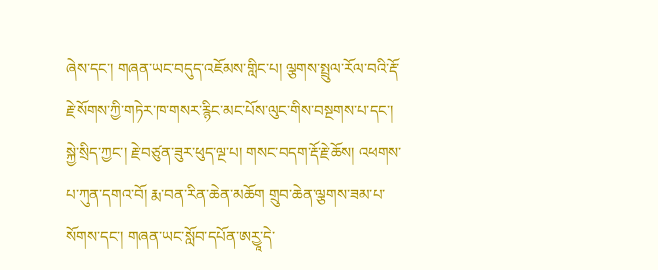ཞེས་དང་། གཞན་ཡང་བདུད་འཇོམས་གླིང་པ། ལྕགས་སྤྲུལ་རོལ་བའི་རྡོ་རྗེ་སོགས་ཀྱི་གཏེར་ཁ་གསར་རྙིང་མང་པོས་ལུང་གིས་བསྔགས་པ་དང་། སྐྱེ་སྲིད་ཀྱང་། རྗེ་བཙུན་ཟུར་ཕུད་ལྔ་པ། གསང་བདག་རྡོ་རྗེ་ཆོས། འཕགས་པ་ཀུན་དགའ་བོ། རྨ་བན་རིན་ཆེན་མཆོག གྲུབ་ཆེན་ལྕགས་ཟམ་པ་སོགས་དང་། གཞན་ཡང་སློབ་དཔོན་ཨརྱཱ་དེ་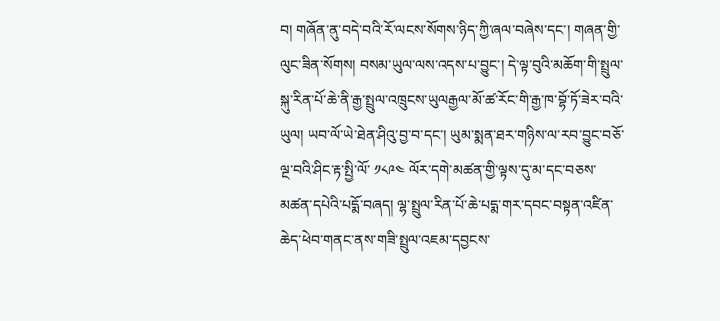བ། གཞོན་ནུ་བདེ་བའི་རོ་ལངས་སོགས་ཉིད་ཀྱི་ཞལ་བཞེས་དང་། གཞན་གྱི་ལུང་ཟིན་སོགས། བསམ་ཡུལ་ལས་འདས་པ་བྱུང་། དེ་ལྟ་བུའི་མཆོག་གི་སྤྲུལ་སྐུ་རིན་པོ་ཆེ་ནི་རྒྱ་སྤྲུལ་འཁྲུངས་ཡུལརྒྱལ་མོ་ཚ་རོང་གི་རྒྱ་ཁ་བྷོ་ཏོ་ཟེར་བའི་ཡུལ། ཡབ་ལོ་ཡེ་ཐེན་ཤིའུ་བྱ་བ་དང་། ཡུམ་སྨན་ཐར་གཉིས་ལ་རབ་བྱུང་བཅོ་ལྔ་བའི་ཤིང་རྟ་སྤྱི་ལོ་ ༡༨༩༤ ལོར་དགེ་མཚན་གྱི་ལྟས་དུ་མ་དང་བཅས་མཚན་དཔེའི་པདྨོ་བཞད། ལྷ་སྤྲུལ་རིན་པོ་ཆེ་པདྨ་གར་དབང་བསྟན་འཛིན་ཆེད་ཕེབ་གནང་ནས་གཟི་སྤྲུལ་འཇམ་དབྱངས་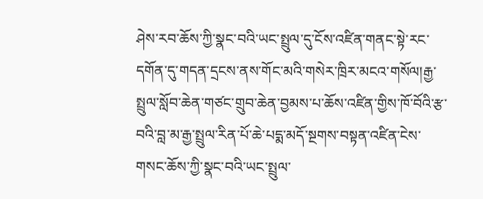ཤེས་རབ་ཆོས་ཀྱི་སྣང་བའི་ཡང་སྤྲུལ་དུ་ངོས་འཛིན་གནང་སྟེ་རང་དགོན་དུ་གདན་དྲངས་ནས་གོང་མའི་གསེར་ཁྲིར་མངའ་གསོལ།རྒྱ་སྤྲུལ་སློབ་ཆེན་གཙང་གྲུབ་ཆེན་བྱམས་པ་ཆོས་འཛིན་གྱིས་ཁོ་བོའི་རྩ་བའི་བླ་མ་རྒྱ་སྤྲུལ་རིན་པོ་ཆེ་པདྨ་མདོ་སྔགས་བསྟན་འཛིན་ངེས་གསང་ཆོས་ཀྱི་སྣང་བའི་ཡང་སྤྲུལ་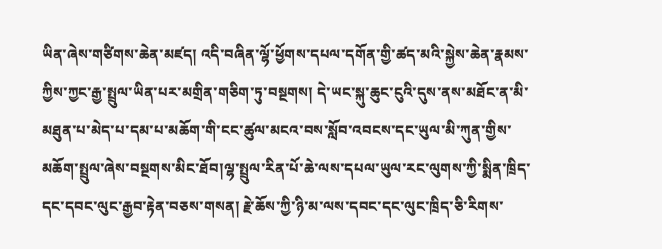ཡིན་ཞེས་གཙིགས་ཆེན་མཛད། འདི་བཞིན་ལྷོ་ཕྱོགས་དཔལ་དགོན་གྱི་ཚད་མའི་སྐྱེས་ཆེན་རྣམས་ཀྱིས་ཀྱང་རྒྱ་སྤྲུལ་ཡིན་པར་མགྲིན་གཅིག་ཏུ་བསྔགས། དེ་ཡང་སྐུ་ཆུང་ངུའི་དུས་ནས་མཐོང་ན་མི་མཐུན་པ་མེད་པ་དམ་པ་མཆོག་གི་ངང་ཚུལ་མངའ་བས་སློབ་འབངས་དང་ཡུལ་མི་ཀུན་གྱིས་མཆོག་སྤྲུལ་ཞེས་བསྔགས་མིང་ཐོབ།ལྷ་སྤྲུལ་རིན་པོ་ཆེ་ལས་དཔལ་ཡུལ་རང་ལུགས་ཀྱི་སྨིན་ཁྲིད་དང་དབང་ལུང་རྒྱབ་རྟེན་བཅས་གསན། རྗེ་ཆོས་ཀྱི་ཉི་མ་ལས་དབང་དང་ལུང་ཁྲིད་ཅི་རིགས་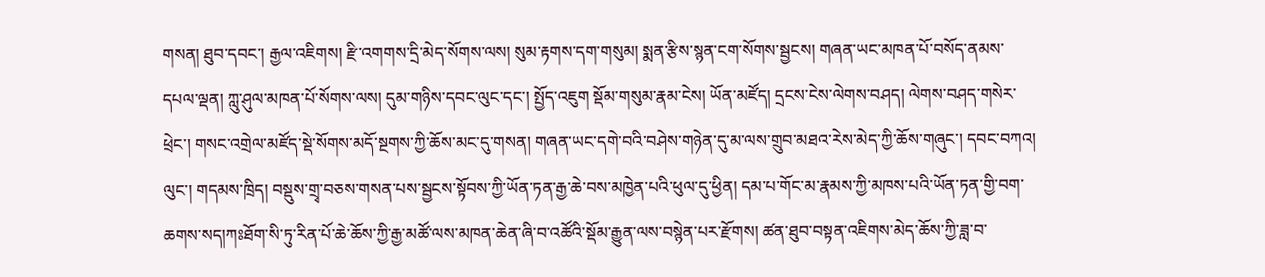གསན། ཐུབ་དབང་། རྒྱལ་འཇིགས། རྫི་འགགས་དྲི་མེད་སོགས་ལས། སུམ་རྟགས་དག་གསུམ། སྨན་རྩིས་སྙན་ངག་སོགས་སྦྱངས། གཞན་ཡང་མཁན་པོ་བསོད་ནམས་དཔལ་ལྡན། ཀླུ་ཤུལ་མཁན་པོ་སོགས་ལས། དུམ་གཉིས་དབང་ལུང་དང་། སྤྱོད་འཇུག སྡོམ་གསུམ་རྣམ་ངེས། ཡོན་མཛོད། དྲངས་ངེས་ལེགས་བཤད། ལེགས་བཤད་གསེར་ཕྲེང་། གསང་འགྲེལ་མཛོད་སྡེ་སོགས་མདོ་སྔགས་ཀྱི་ཆོས་མང་དུ་གསན། གཞན་ཡང་དགེ་བའི་བཤེས་གཉེན་དུ་མ་ལས་གྲུབ་མཐའ་རེས་མེད་ཀྱི་ཆོས་གཞུང་། དབང་བཀའ། ལུང་། གདམས་ཁྲིད། བསྡུས་གྲྭ་བཅས་གསན་པས་སྦྱངས་སྟོབས་ཀྱི་ཡོན་ཏན་རྒྱ་ཆེ་བས་མཁྱེན་པའི་ཕུལ་དུ་ཕྱིན། དམ་པ་གོང་མ་རྣམས་ཀྱི་མཁས་པའི་ཡོན་ཏན་གྱི་བག་ཆགས་སད།ཀཿཐོག་སི་ཏུ་རིན་པོ་ཆེ་ཆོས་ཀྱི་རྒྱ་མཚོ་ལས་མཁན་ཆེན་ཞི་བ་འཚོའི་སྡོམ་རྒྱུན་ལས་བསྙེན་པར་རྫོགས། ཚན་ཐུབ་བསྟན་འཇིགས་མེད་ཆོས་ཀྱི་ཟླ་བ་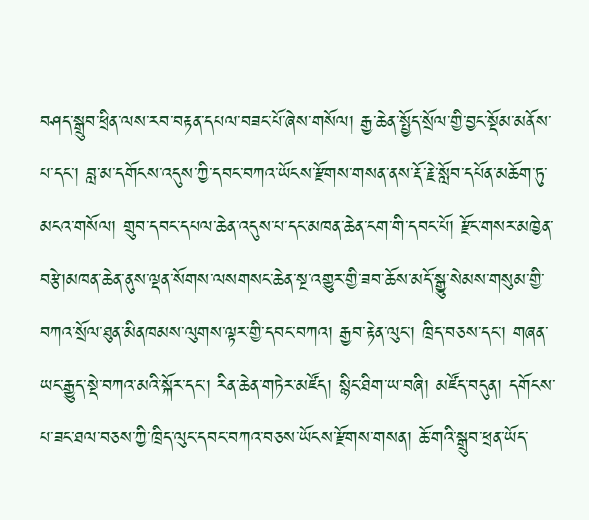བཤད་སྒྲུབ་ཕྲིན་ལས་རབ་བརྟན་དཔལ་བཟང་པོ་ཞེས་གསོལ། རྒྱ་ཆེན་སྤྱོད་སྲོལ་གྱི་བྱང་སྡོམ་མནོས་པ་དང་། བླ་མ་དགོངས་འདུས་ཀྱི་དབང་བཀའ་ཡོངས་རྫོགས་གསན་ནས་རྡོ་རྗེ་སློབ་དཔོན་མཆོག་ཏུ་མངའ་གསོལ། གྲུབ་དབང་དཔལ་ཆེན་འདུས་པ་དང་མཁན་ཆེན་ངག་གི་དབང་པོ། རྫོང་གསར་མཁྱེན་བརྩེ།མཁན་ཆེན་ནུས་ལྡན་སོགས་ལསགསང་ཆེན་སྔ་འགྱུར་གྱི་ཟབ་ཆོས་མདོ་སྒྱུ་སེམས་གསུམ་གྱི་བཀའ་སྲོལ་ཐུན་མིནཁམས་ལུགས་ལྟར་གྱི་དབང་བཀའ། རྒྱབ་རྟེན་ལུང་། ཁྲིད་བཅས་དང་། གཞན་ཡང་རྒྱུད་སྡེ་བཀའ་མའི་སྐོར་དང་། རིན་ཆེན་གཏེར་མཛོད། སྙིང་ཐིག་ཡ་བཞི། མཛོད་བདུན། དགོངས་པ་ཟང་ཐལ་བཅས་ཀྱི་ཁྲིད་ལུང་དབང་བཀའ་བཅས་ཡོངས་རྫོགས་གསན། ཆོ་གའི་སྒྲུབ་ཕྲན་ཡོད་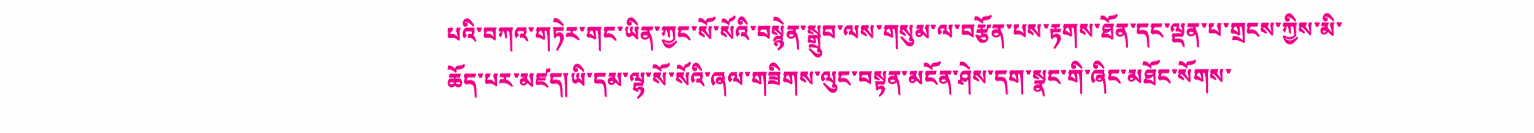པའི་བཀའ་གཏེར་གང་ཡིན་ཀྱང་སོ་སོའི་བསྙེན་སྒྲུབ་ལས་གསུམ་ལ་བརྩོན་པས་རྟགས་ཐོན་དང་ལྡན་པ་གྲངས་ཀྱིས་མི་ཆོད་པར་མཛད།ཡི་དམ་ལྷ་སོ་སོའི་ཞལ་གཟིགས་ལུང་བསྟན་མངོན་ཤེས་དག་སྣང་གི་ཞིང་མཐོང་སོགས་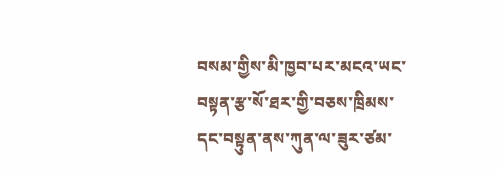བསམ་གྱིས་མི་ཁྱབ་པར་མངའ་ཡང་བསྟན་རྩ་སོ་ཐར་གྱི་བཅས་ཁྲིམས་དང་བསྟུན་ནས་ཀུན་ལ་ཟུར་ཙམ་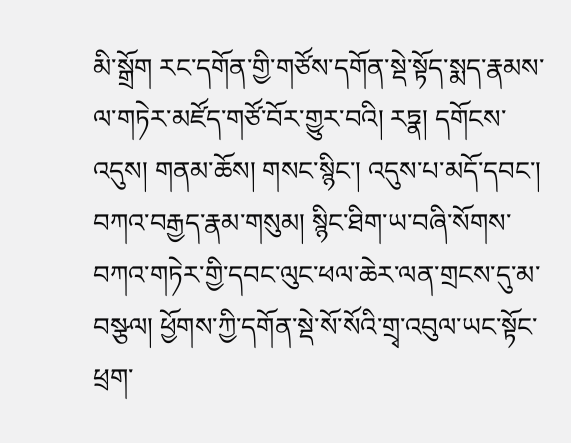མི་སྒྲོག རང་དགོན་གྱི་གཙོས་དགོན་སྡེ་སྟོད་སྨད་རྣམས་ལ་གཏེར་མཛོད་གཙོ་བོར་གྱུར་བའི། རཏྣ། དགོངས་འདུས། གནམ་ཆོས། གསང་སྙིང་། འདུས་པ་མདོ་དབང་། བཀའ་བརྒྱད་རྣམ་གསུམ། སྙིང་ཐིག་ཡ་བཞི་སོགས་བཀའ་གཏེར་གྱི་དབང་ལུང་ཕལ་ཆེར་ལན་གྲངས་དུ་མ་བསྩལ། ཕྱོགས་ཀྱི་དགོན་སྡེ་སོ་སོའི་གྲྭ་འབུལ་ཡང་སྟོང་ཕྲག་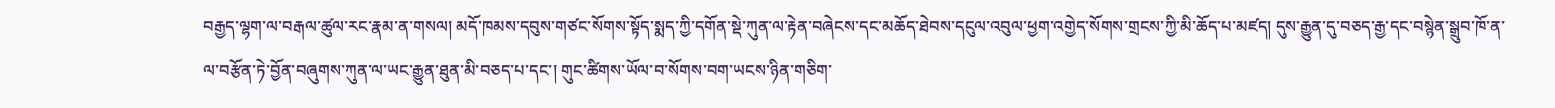བརྒྱད་ལྷག་ལ་བརྒལ་ཚུལ་རང་རྣམ་ན་གསལ། མདོ་ཁམས་དབུས་གཙང་སོགས་སྟོད་སྨད་ཀྱི་དགོན་སྡེ་ཀུན་ལ་རྟེན་བཞེངས་དང་མཆོད་ཐེབས་དངུལ་འབུལ་ཕྱག་འགྱེད་སོགས་གྲངས་ཀྱི་མི་ཆོད་པ་མཛད། དུས་རྒྱུན་དུ་བཅད་རྒྱ་དང་བསྙེན་སྒྲུབ་ཁོ་ན་ལ་བརྩོན་ཏེ་བྱོན་བཞུགས་ཀུན་ལ་ཡང་རྒྱུན་ཐུན་མི་བཅད་པ་དང་། གུང་ཚིགས་ཡོལ་བ་སོགས་བག་ཡངས་ཉིན་གཅིག་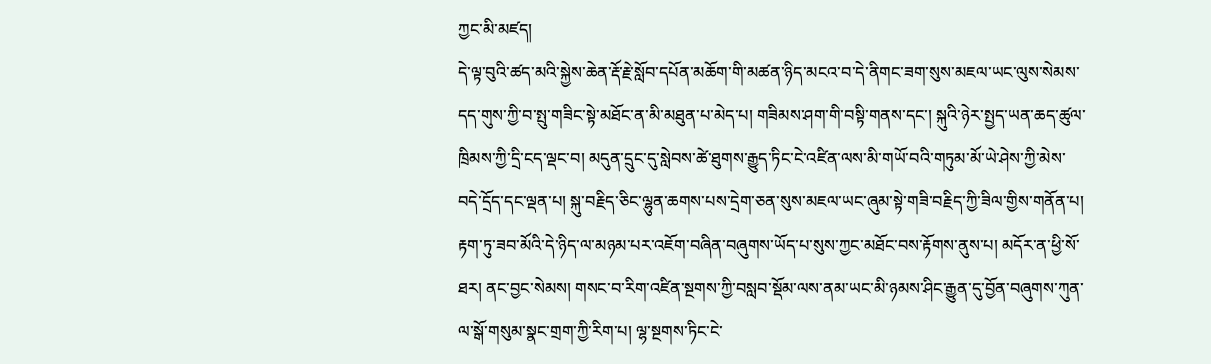ཀྱང་མི་མཛད།
དེ་ལྟ་བུའི་ཚད་མའི་སྐྱེས་ཆེན་རྡོ་རྗེ་སློབ་དཔོན་མཆོག་གི་མཚན་ཉིད་མངའ་བ་དེ་ནིགང་ཟག་སུས་མཇལ་ཡང་ལུས་སེམས་དད་གུས་ཀྱི་བ་སྤུ་གཟིང་སྟེ་མཐོང་ན་མི་མཐུན་པ་མེད་པ། གཟིམས་ཤག་གི་བསྟི་གནས་དང་། སྐུའི་ཉེར་སྤྱད་ཡན་ཆད་ཚུལ་ཁྲིམས་ཀྱི་དྲི་ངད་ལྡང་བ། མདུན་དྲུང་དུ་སླེབས་ཚེ་ཐུགས་རྒྱུད་ཏིང་ངེ་འཛིན་ལས་མི་གཡོ་བའི་གཏུམ་མོ་ཡེ་ཤེས་ཀྱི་མེས་བདེ་དྲོད་དང་ལྡན་པ། སྐུ་བརྗིད་ཅིང་ལྷུན་ཆགས་པས་དྲེག་ཅན་སུས་མཇལ་ཡང་ཞུམ་སྟེ་གཟི་བརྗིད་ཀྱི་ཟིལ་གྱིས་གནོན་པ། རྟག་ཏུ་ཟབ་མོའི་དེ་ཉིད་ལ་མཉམ་པར་འཇོག་བཞིན་བཞུགས་ཡོད་པ་སུས་ཀྱང་མཐོང་བས་རྟོགས་ནུས་པ། མདོར་ན་ཕྱི་སོ་ཐར། ནང་བྱང་སེམས། གསང་བ་རིག་འཛིན་སྔགས་ཀྱི་བསླབ་སྡོམ་ལས་ནམ་ཡང་མི་ཉམས་ཤིང་རྒྱུན་དུ་བྱོན་བཞུགས་ཀུན་ལ་སྒོ་གསུམ་སྣང་གྲག་ཀྱི་རིག་པ། ལྷ་སྔགས་ཏིང་ངེ་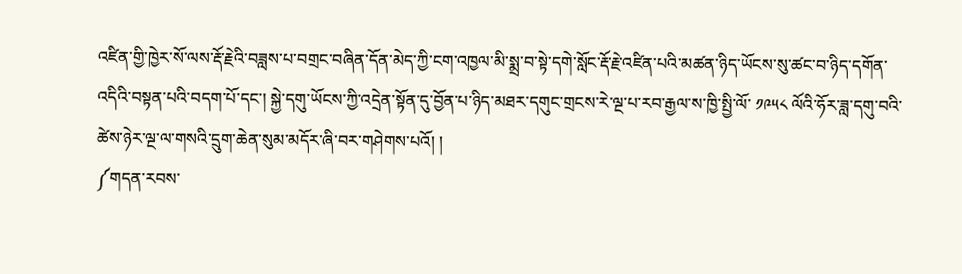འཛིན་གྱི་ཁྱེར་སོ་ལས་རྡོ་རྗེའི་བཟླས་པ་བགྲང་བཞིན་དོན་མེད་ཀྱི་ངག་འཁྱལ་མི་སྨྲ་བ་སྟེ་དགེ་སློང་རྡོ་རྗེ་འཛིན་པའི་མཚན་ཉིད་ཡོངས་སུ་ཚང་བ་ཉིད་དགོན་འདིའི་བསྟན་པའི་བདག་པོ་དང་། སྐྱེ་དགུ་ཡོངས་ཀྱི་འདྲེན་སྟོན་དུ་བྱོན་པ་ཉིད་མཐར་དགུང་གྲངས་རེ་ལྔ་པ་རབ་རྒྱལ་ས་ཁྱི་སྤྱི་ལོ་ ༡༩༥༨ ལོའི་ཧོར་ཟླ་དགུ་བའི་ཚེས་ཉེར་ལྔ་ལ་གསའི་དྲུག་ཆེན་སུམ་མདོར་ཞི་བར་གཤེགས་པའོ། །
༼གདན་རབས་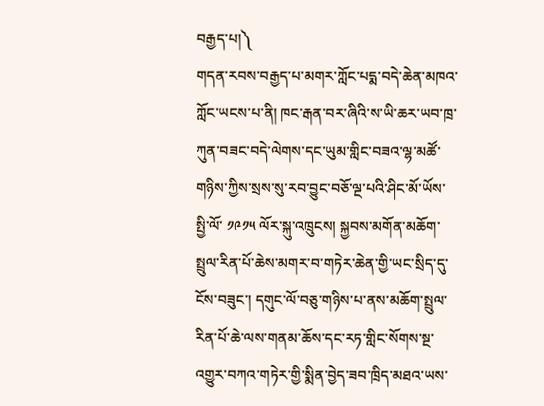བརྒྱད་པ།༽
གདན་རབས་བརྒྱད་པ་མགར་ཀློང་པདྨ་བདེ་ཆེན་མཁའ་ཀློང་ཡངས་པ་ནི། ཁང་རྒན་བར་ཞིའི་ས་ཡི་ཆར་ཡབ་ཁྲ་ཀུན་བཟང་བདེ་ལེགས་དང་ཡུམ་གླིང་བཟའ་ལྷ་མཚོ་གཉིས་ཀྱིས་སྲས་སུ་རབ་བྱུང་བཅོ་ལྔ་པའི་ཤིང་མོ་ཡོས་སྤྱི་ལོ་ ༡༩༡༥ ལོར་སྐུ་འཁྲུངས། སྐྱབས་མགོན་མཆོག་སྤྲུལ་རིན་པོ་ཆེས་མགར་བ་གཏེར་ཆེན་གྱི་ཡང་སྲིད་དུ་ངོས་བཟུང་། དགུང་ལོ་བཅུ་གཉིས་པ་ནས་མཆོག་སྤྲུལ་རིན་པོ་ཆེ་ལས་གནམ་ཆོས་དང་རཏ་གླིང་སོགས་སྔ་འགྱུར་བཀའ་གཏེར་གྱི་སྨིན་བྱེད་ཟབ་ཁྲིད་མཐའ་ཡས་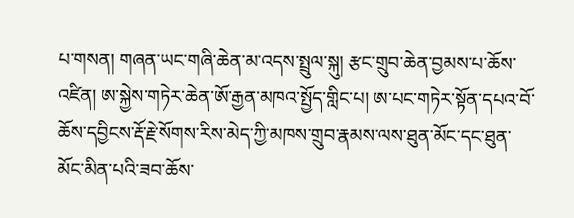པ་གསན། གཞན་ཡང་གཞི་ཆེན་མ་འདས་སྤྲུལ་སྐུ། རྩང་གྲུབ་ཆེན་བྱམས་པ་ཆོས་འཛིན། ཨ་སྐྱེས་གཏེར་ཆེན་ཨོ་རྒྱན་མཁའ་སྤྱོད་གླིང་པ། ཨ་པང་གཏེར་སྟོན་དཔའ་བོ་ཆོས་དབྱིངས་རྡོ་རྗེ་སོགས་རིས་མེད་ཀྱི་མཁས་གྲུབ་རྣམས་ལས་ཐུན་མོང་དང་ཐུན་མོང་མིན་པའི་ཟབ་ཆོས་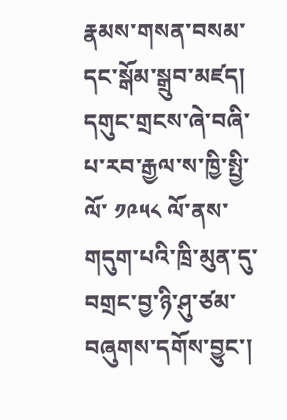རྣམས་གསན་བསམ་དང་སྒོམ་སྒྲུབ་མཛད།
དགུང་གྲངས་ཞེ་བཞི་པ་རབ་རྒྱལ་ས་ཁྱི་སྤྱི་ལོ་ ༡༩༥༨ ལོ་ནས་གདུག་པའི་ཁྲི་མུན་དུ་བགྲང་བྱ་ཉི་ཤུ་ཙམ་བཞུགས་དགོས་བྱུང་།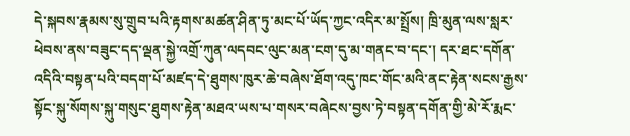དེ་སྐབས་རྣམས་སུ་གྲུབ་པའི་རྟགས་མཚན་ཤིན་ཏུ་མང་པོ་ཡོད་ཀྱང་འདིར་མ་སྤྲོས། ཁྲི་མུན་ལས་སླར་ཕེབས་ནས་བཟུང་དད་ལྡན་སྐྱེ་འགྲོ་ཀུན་ལདབང་ལུང་མན་ངག་དུ་མ་གནང་བ་དང་། དར་ཐང་དགོན་འདིའི་བསྟན་པའི་བདག་པོ་མཛད་དེ་ཐུགས་ཁུར་ཆེ་བཞེས་ཐོག་འདུ་ཁང་གོང་མའི་ནང་རྟེན་སངས་རྒྱས་སྟོང་སྐུ་སོགས་སྐུ་གསུང་ཐུགས་རྟེན་མཐའ་ཡས་པ་གསར་བཞེངས་བྱས་ཏེ་བསྟན་དགོན་གྱི་མེ་རོ་རྨང་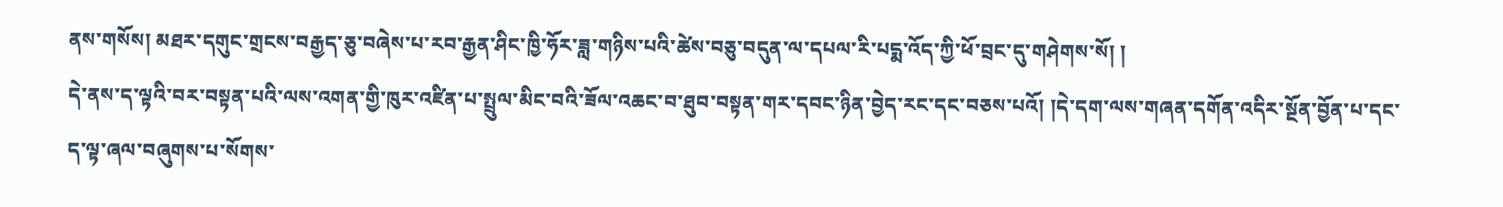ནས་གསོས། མཐར་དགུང་གྲངས་བརྒྱད་ཅུ་བཞེས་པ་རབ་རྒྱན་ཤིང་ཁྱི་ཧོར་ཟླ་གཉིས་པའི་ཚེས་བཅུ་བདུན་ལ་དཔལ་རི་པདྨ་འོད་ཀྱི་ཕོ་བྲང་དུ་གཤེགས་སོ། །
དེ་ནས་ད་ལྟའི་བར་བསྟན་པའི་ལས་འགན་གྱི་ཁུར་འཛིན་པ་སྤྲུལ་མིང་བའི་ཟོལ་འཆང་བ་ཐུབ་བསྟན་གར་དབང་ཉིན་བྱེད་རང་དང་བཅས་པའོ། །དེ་དག་ལས་གཞན་དགོན་འདིར་སྔོན་བྱོན་པ་དང་ད་ལྟ་ཞལ་བཞུགས་པ་སོགས་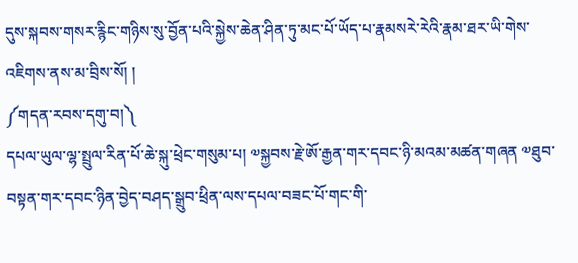དུས་སྐབས་གསར་རྙིང་གཉིས་སུ་བྱོན་པའི་སྐྱེས་ཆེན་ཤིན་ཏུ་མང་པོ་ཡོད་པ་རྣམསརེ་རེའི་རྣམ་ཐར་ཡི་གེས་འཇིགས་ནས་མ་བྲིས་སོ། །
༼གདན་རབས་དགུ་བ།༽
དཔལ་ཡུལ་ལྷ་སྤྲུལ་རིན་པོ་ཆེ་སྐུ་ཕྲེང་གསུམ་པ། ༧སྐྱབས་རྗེ་ཨོ་རྒྱན་གར་དབང་ཉི་མའམ་མཚན་གཞན ༧ཐུབ་བསྟན་གར་དབང་ཉིན་བྱེད་བཤད་སྒྲུབ་ཕྲིན་ལས་དཔལ་བཟང་པོ་གང་གི་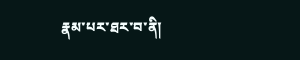རྣམ་པར་ཐར་བ་ནི།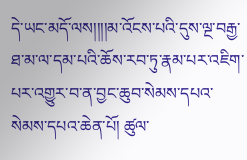དེ་ཡང་མདོ་ལས།།།།མ་འོངས་པའི་དུས་ལྔ་བརྒྱ་ཐ་མ་ལ་དམ་པའི་ཆོས་རབ་ཏུ་རྣམ་པར་འཇིག་པར་འགྱུར་བ་ན་བྱང་ཆུབ་སེམས་དཔའ་སེམས་དཔའ་ཆེན་པོ། ཚུལ་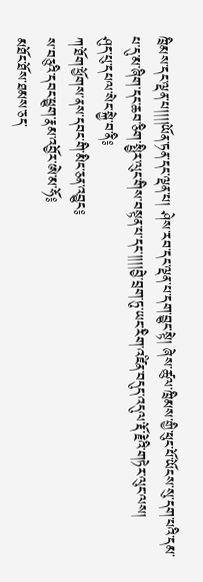ཁྲིམས་དང་ལྡན་པ།།།།ཡོན་ཏན་དང་ལྡན་པ། ཤེས་རབ་དང་ལྡན་པ་དག་བྱུང་སྟེ། ཞེས་ཚུལ་ཁྲིམས་གྱི་ཕུང་པོ་ཡོངས་སུ་དག་པའི་དམ་པ་དུ་མ་ཞིག་དང་ཆབ་ཅིག་སྤྱིར་ལུང་གིས་བསྟན་པ་དང་།།།།བྱེ་བྲག་ཏུ་ཡང་རིག་འཛིན་བདུད་འདུལ་རྡོ་རྗེའི་གཏེར་ལུང་ལས།
ཤུད་པུ་དཔལ་སེང་སྐྱེ་བ་ནི༔
ཀ་ཐོག་ཕྱོགས་ནས་དབང་གི་མིང་ཅན་འབྱུང༔
ས་བཅུའི་དབང་ཕྱུག་རྣམ་འབྱོར་ཨེ་མ་ཧོ༔
མཐོང་ཐོས་ཐམས་ཅད་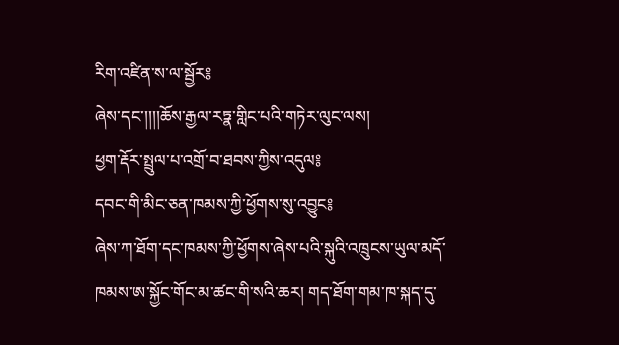རིག་འཛིན་ས་ལ་སྦྱོར༔
ཞེས་དང་།།།།ཆོས་རྒྱལ་རཏྣ་གླིང་པའི་གཏེར་ལུང་ལས།
ཕྱག་རྡོར་སྤྲུལ་པ་འགྲོ་བ་ཐབས་ཀྱིས་འདུལ༔
དབང་གི་མིང་ཅན་ཁམས་ཀྱི་ཕྱོགས་སུ་འབྱུང༔
ཞེས་ཀ་ཐོག་དང་ཁམས་ཀྱི་ཕྱོགས་ཞེས་པའི་སྐུའི་འཁྲུངས་ཡུལ་མདོ་ཁམས་ཨ་སྐྱོང་གོང་མ་ཚང་གི་སའི་ཆར། གད་ཐོག་གམ་ཁ་སྐད་དུ་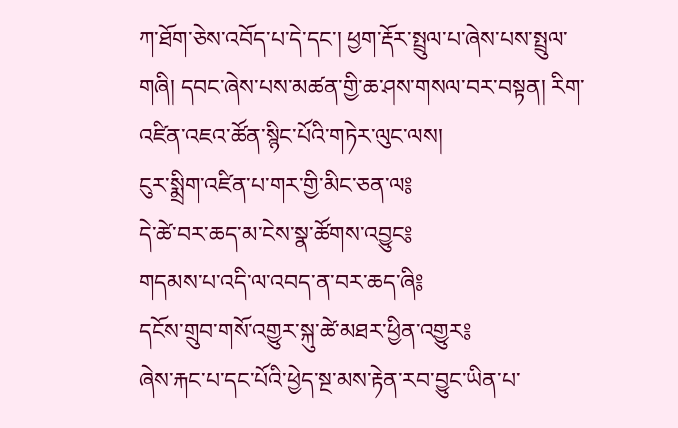ཀ་ཐོག་ཅེས་འབོད་པ་དེ་དང་། ཕྱག་རྡོར་སྤྲུལ་པ་ཞེས་པས་སྤྲུལ་གཞི། དབང་ཞེས་པས་མཚན་གྱི་ཆ་ཤས་གསལ་བར་བསྟན། རིག་འཛིན་འཇའ་ཚོན་སྙིང་པོའི་གཏེར་ལུང་ལས།
ངུར་སྨྲིག་འཛིན་པ་གར་གྱི་མིང་ཅན་ལ༔
དེ་ཚེ་བར་ཆད་མ་ངེས་སྣ་ཚོགས་འབྱུང༔
གདམས་པ་འདི་ལ་འབད་ན་བར་ཆད་ཞི༔
དངོས་གྲུབ་གསོ་འགྱུར་སྐུ་ཚེ་མཐར་ཕྱིན་འགྱུར༔
ཞེས་རྐང་པ་དང་པོའི་ཕྱེད་སྔ་མས་རྟེན་རབ་བྱུང་ཡིན་པ་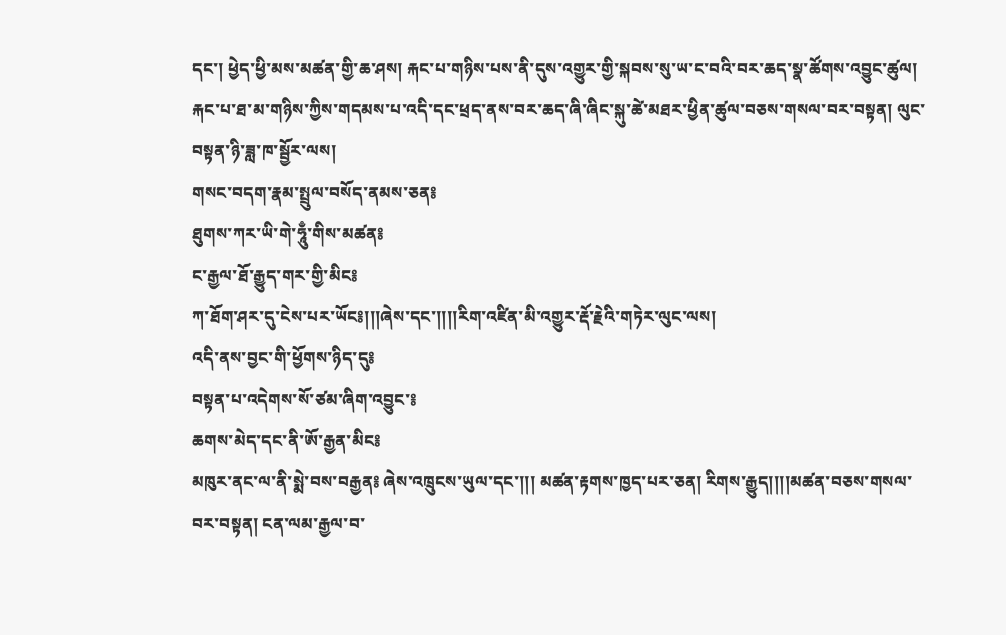དང་། ཕྱེད་ཕྱི་མས་མཚན་གྱི་ཆ་ཤས། རྐང་པ་གཉིས་པས་ནི་དུས་འགྱུར་གྱི་སྐབས་སུ་ཡ་ང་བའི་བར་ཆད་སྣ་ཚོགས་འབྱུང་ཚུལ། རྐང་པ་ཐ་མ་གཉིས་ཀྱིས་གདམས་པ་འདི་དང་ཕྲད་ནས་བར་ཆད་ཞི་ཞིང་སྐུ་ཚེ་མཐར་ཕྱིན་ཚུལ་བཅས་གསལ་བར་བསྟན། ལུང་བསྟན་ཉི་ཟླ་ཁ་སྦྱོར་ལས།
གསང་བདག་རྣམ་སྤྲུལ་བསོད་ནམས་ཅན༔
ཐུགས་ཀར་ཡི་གེ་ཧཱུྃ་གིས་མཚན༔
ང་རྒྱལ་ཐོ་རྒྱུད་གར་གྱི་མིང༔
ཀ་ཐོག་ཤར་དུ་ངེས་པར་ཡོང༔།།།ཞེས་དང་།།།།རིག་འཛིན་མི་འགྱུར་རྡོ་རྗེའི་གཏེར་ལུང་ལས།
འདི་ནས་བྱང་གི་ཕྱོགས་ཉིད་དུ༔
བསྟན་པ་འདེགས་སོ་ཙམ་ཞིག་འབྱུང་༔
ཆགས་མེད་དང་ནི་ཨོ་རྒྱན་མིང༔
མཁུར་ནང་ལ་ནི་སྨེ་བས་བརྒྱན༔ ཞེས་འཁྲུངས་ཡུལ་དང་།།། མཚན་རྟགས་ཁྱད་པར་ཅན། རིགས་རྒྱུད།།།།མཚན་བཅས་གསལ་བར་བསྟན། ངན་ལམ་རྒྱལ་བ་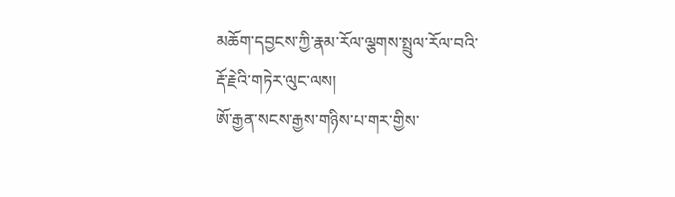མཆོག་དབྱངས་ཀྱི་རྣམ་རོལ་ལྕགས་སྤྲུལ་རོལ་བའི་རྡོ་རྗེའི་གཏེར་ལུང་ལས།
ཨོ་རྒྱན་སངས་རྒྱས་གཉིས་པ་གར་གྱིས་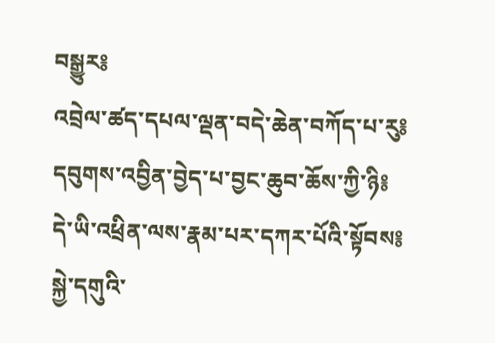བསྒྱུར༔
འབྲེལ་ཚད་དཔལ་ལྡན་བདེ་ཆེན་བཀོད་པ་རུ༔
དབུགས་འབྱིན་བྱེད་པ་བྱང་ཆུབ་ཆོས་ཀྱི་ཉི༔
དེ་ཡི་འཕྲིན་ལས་རྣམ་པར་དཀར་པོའི་སྟོབས༔
སྐྱེ་དགུའི་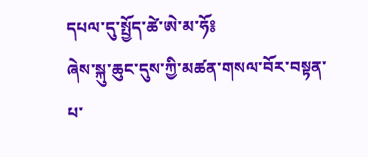དཔལ་དུ་སྤྱོད་ཚེ་ཨེ་མ་ཧོ༔
ཞེས་སྐུ་ཆུང་དུས་ཀྱི་མཚན་གསལ་བོར་བསྟན་པ་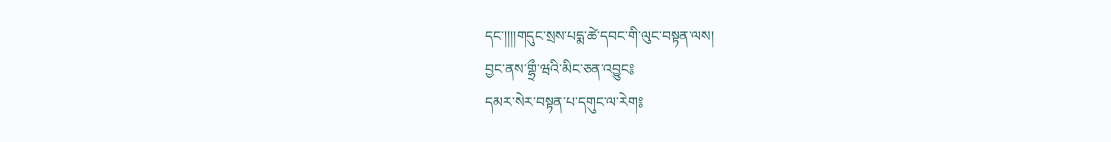དང་།།།།གདུང་སྲས་པདྨ་ཚེ་དབང་གི་ལུང་བསྟན་ལས།
བྱང་ནས་གྷྲྀ་ཝའི་མིང་ཅན་འབྱུང༔
དམར་སེར་བསྟན་པ་དགུང་ལ་རེག༔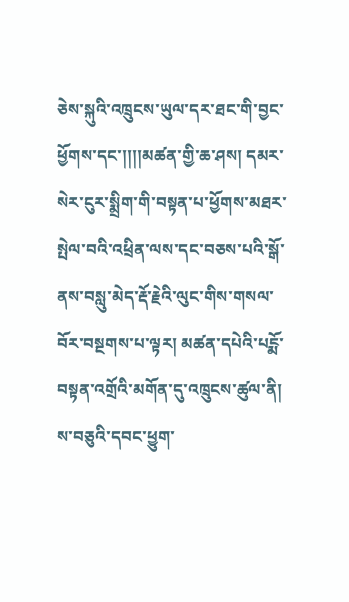ཅེས་སྐུའི་འཁྲུངས་ཡུལ་དར་ཐང་གི་བྱང་ཕྱོགས་དང་།།།།མཚན་གྱི་ཆ་ཤས། དམར་སེར་ངུར་སྨྲིག་གི་བསྟན་པ་ཕྱོགས་མཐར་སྤེལ་བའི་འཕྲིན་ལས་དང་བཅས་པའི་སྒོ་ནས་བསླུ་མེད་རྡོ་རྗེའི་ལུང་གིས་གསལ་བོར་བསྔགས་པ་ལྟར། མཚན་དཔེའི་པངྨོ་བསྟན་འགྲོའི་མགོན་དུ་འཁྲུངས་ཚུལ་ནི། ས་བཅུའི་དབང་ཕྱུག་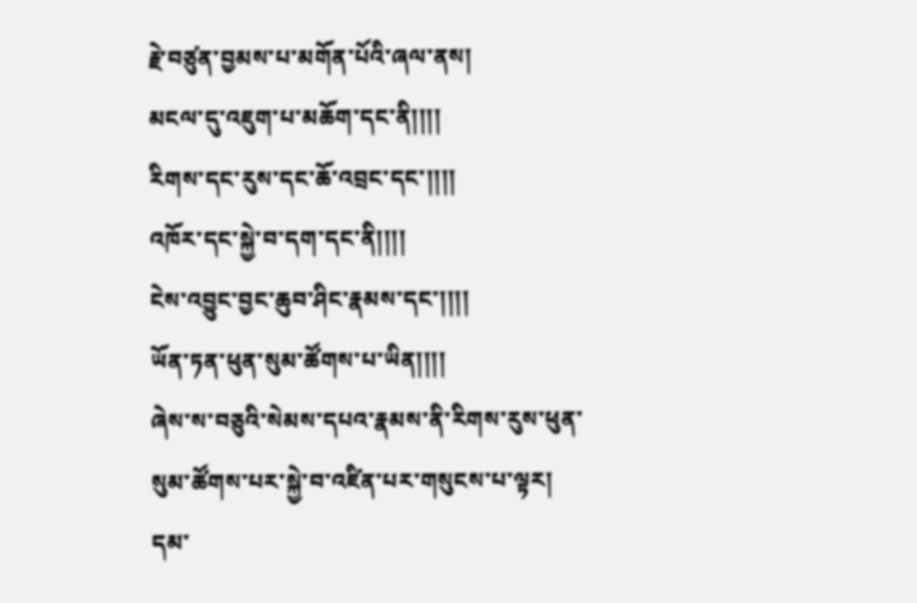རྗེ་བཙུན་བྱམས་པ་མགོན་པོའི་ཞལ་ནས།
མངལ་དུ་འཇུག་པ་མཆོག་དང་ནི།།།།
རིགས་དང་རུས་དང་ཆོ་འབྲང་དང་།།།།
འཁོར་དང་སྐྱེ་བ་དག་དང་ནི།།།།
ངེས་འབྱུང་བྱང་ཆུབ་ཤིང་རྣམས་དང་།།།།
ཡོན་ཏན་ཕུན་སུམ་ཚོགས་པ་ཡིན།།།།
ཞེས་ས་བཅུའི་སེམས་དཔའ་རྣམས་ནི་རིགས་རུས་ཕུན་སུམ་ཚོགས་པར་སྐྱེ་བ་འཛིན་པར་གསུངས་པ་ལྟར། དམ་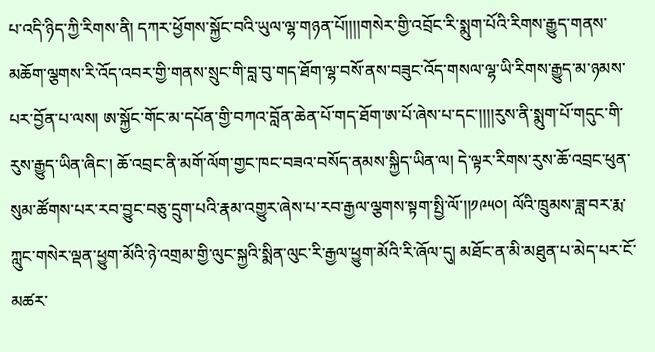པ་འདི་ཉིད་ཀྱི་རིགས་ནི། དཀར་ཕྱོགས་སྐྱོང་བའི་ཡུལ་ལྷ་གཉན་པོ།།།།གསེར་གྱི་འབྲོང་རི་སྨུག་པོའི་རིགས་རྒྱུད་གནས་མཆོག་ལྕགས་རི་འོད་འབར་གྱི་གནས་སྲུང་གི་བླ་བུ་གད་ཐོག་ལྷ་བསོ་ནས་བཟུང་འོད་གསལ་ལྷ་ཡི་རིགས་རྒྱུད་མ་ཉམས་པར་བྱོན་པ་ལས། ཨ་སྐྱོང་གོང་མ་དཔོན་གྱི་བཀའ་བློན་ཆེན་པོ་གད་ཐོག་ཨ་པོ་ཞེས་པ་དང་།།།།རུས་ནི་སྨུག་པོ་གདུང་གི་རུས་རྒྱུད་ཡིན་ཞིང་། ཆོ་འབྲང་ནི་མགོ་ལོག་གྱང་ཁང་བཟའ་བསོད་ནམས་སྐྱིད་ཡིན་ལ། དེ་ལྟར་རིགས་རུས་ཆོ་འབྲང་ཕུན་སུམ་ཚོགས་པར་རབ་བྱུང་བཅུ་དྲུག་པའི་རྣམ་འགྱུར་ཞེས་པ་རབ་རྒྱལ་ལྕགས་སྟག་སྤྱི་ལོ་།།༡༩༥༠། ལོའི་ཁྲུམས་ཟླ་བར་རྨ་ཀླུང་གསེར་ལྡན་ཕྱུག་མོའི་ཉེ་འགྲམ་གྱི་ལུང་སྐྱའི་སྨིན་ལུང་རི་རྒྱལ་ཕྱུག་མོའི་རི་ཞོལ་དུ། མཐོང་ན་མི་མཐུན་པ་མེད་པར་ངོ་མཚར་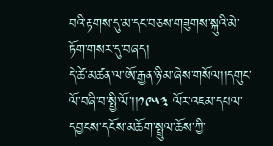བའི་རྟགས་དུ་མ་དང་བཅས་གཟུགས་སྐུའི་མེ་ཏོག་གསར་དུ་བཞད།
དེ་ཚེ་མཚན་ལ་ཨོ་རྒྱན་ཉི་མ་ཞེས་གསོལ།།དགུང་ལོ་བཞི་བ་སྤྱི་ལོ་།།༡༩༥༣ ལོར་འཇམ་དཔལ་དབྱངས་དངོས་མཆོག་སྤྲུལ་ཆོས་ཀྱི་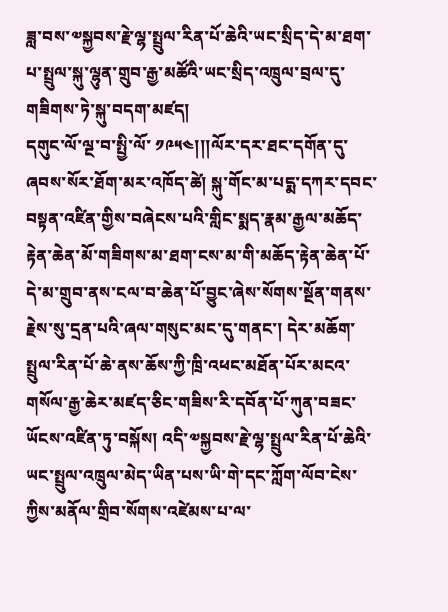ཟླ་བས་༧སྐྱབས་རྗེ་ལྷ་སྤྲུལ་རིན་པོ་ཆེའི་ཡང་སྲིད་དེ་མ་ཐག་པ་སྤྲུལ་སྐུ་ལྷུན་གྲུབ་རྒྱ་མཚོའི་ཡང་སྲིད་འཁྲུལ་བྲལ་དུ་གཟིགས་ཏེ་སྐུ་བདག་མཛད།
དགུང་ལོ་ལྔ་བ་སྤྱི་ལོ་ ༡༩༥༤།།།ལོར་དར་ཐང་དགོན་དུ་ཞབས་སོར་ཐོག་མར་འཁོད་ཚེ། སྐུ་གོང་མ་པདྨ་དཀར་དབང་བསྟན་འཛིན་གྱིས་བཞེངས་པའི་གླིང་སྨད་རྣམ་རྒྱལ་མཆོད་རྟེན་ཆེན་མོ་གཟིགས་མ་ཐག་ངས་མ་གི་མཆོད་རྟེན་ཆེན་པོ་དེ་མ་གྲུབ་ནས་ངལ་བ་ཆེན་པོ་བྱུང་ཞེས་སོགས་སྔོན་གནས་རྗེས་སུ་དྲན་པའི་ཞལ་གསུང་མང་དུ་གནང་། དེར་མཆོག་སྤྲུལ་རིན་པོ་ཆེ་ནས་ཆོས་ཀྱི་ཁྲི་འཕང་མཐོན་པོར་མངའ་གསོལ་རྒྱ་ཆེར་མཛད་ཅིང་གཟིས་རི་དབོན་པོ་ཀུན་བཟང་ཡོངས་འཛིན་ཏུ་བསྐོས། འདི་༧སྐྱབས་རྗེ་ལྷ་སྤྲུལ་རིན་པོ་ཆེའི་ཡང་སྤྲུལ་འཁྲུལ་མེད་ཡིན་པས་ཡི་གེ་དང་ཀློག་ལོབ་ངེས་ཀྱིས་མནོལ་གྲིབ་སོགས་འཛེམས་པ་ལ་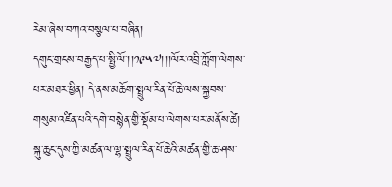རེམ་ཞེས་བཀའ་བསྩལ་པ་བཞིན།
དགུང་གྲངས་བརྒྱད་པ་སྤྱི་ལོ་།།༡༩༥༧།།།ལོར་འབྲི་ཀློག་ལེགས་པར་མཐར་ཕྱིན། དེ་ནས་མཆོག་སྤྲུལ་རིན་པོ་ཆེ་ལས་སྐྱབས་གསུམ་འཛིན་པའི་དགེ་བསྙེན་གྱི་སྡོམ་པ་ལེགས་པར་མནོས་ཚེ། སྐུ་ཆུང་དུས་ཀྱི་མཚན་ལ་ལྷ་སྤྲུལ་རིན་པོ་ཆེའི་མཚན་གྱི་ཆ་ཤས་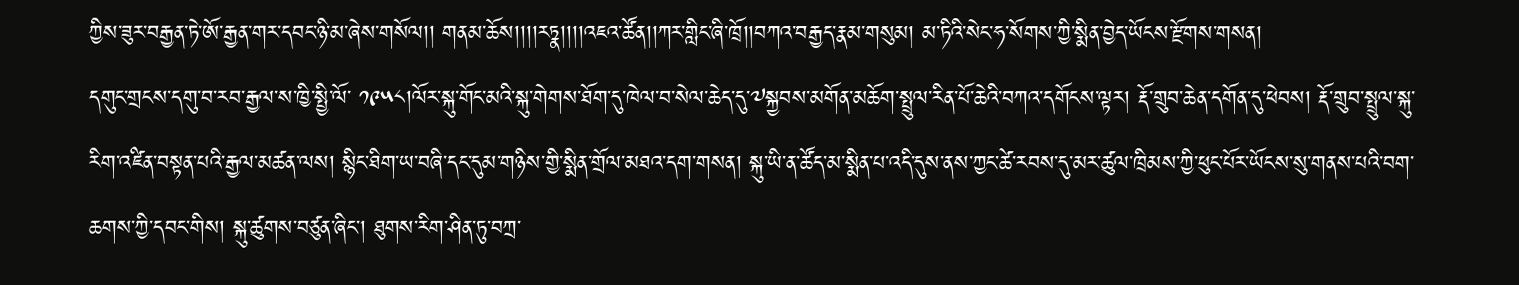ཀྱིས་ཟུར་བརྒྱན་ཏེ་ཨོ་རྒྱན་གར་དབང་ཉི་མ་ཞེས་གསོལ།། གནམ་ཆོས།།།།རཏྣ།།།།འཇའ་ཚོན།།ཀར་གླིང་ཞི་ཁྲོ།།བཀའ་བརྒྱད་རྣམ་གསུམ། མ་ཏིའི་སེང་ཧ་སོགས་ཀྱི་སྨིན་བྱེད་ཡོངས་རྫོགས་གསན།
དགུང་གྲངས་དགུ་བ་རབ་རྒྱལ་ས་ཁྱི་སྤྱི་ལོ་ ༡༩༥༨།ལོར་སྐུ་གོང་མའི་སྐུ་གེགས་ཐོག་དུ་ཁེལ་བ་སེལ་ཆེད་དུ་༧སྐྱབས་མགོན་མཆོག་སྤྲུལ་རིན་པོ་ཆེའི་བཀའ་དགོངས་ལྟར། རྡོ་གྲུབ་ཆེན་དགོན་དུ་ཕེབས། རྡོ་གྲུབ་སྤྲུལ་སྐུ་རིག་འཛིན་བསྟན་པའི་རྒྱལ་མཚན་ལས། སྙིང་ཐིག་ཡ་བཞི་དང་དུམ་གཉིས་གྱི་སྨིན་གྲོལ་མཐའ་དག་གསན། སྐུ་ཡི་ན་ཚོད་མ་སྨིན་པ་འདི་དུས་ནས་ཀྱང་ཚེ་རབས་དུ་མར་ཚུལ་ཁྲིམས་ཀྱི་ཕུང་པོར་ཡོངས་སུ་གནས་པའི་བག་ཆགས་ཀྱི་དབང་གིས། སྐུ་ཚུགས་བཙུན་ཞིང་། ཐུགས་རིག་ཤིན་ཏུ་བཀྲ་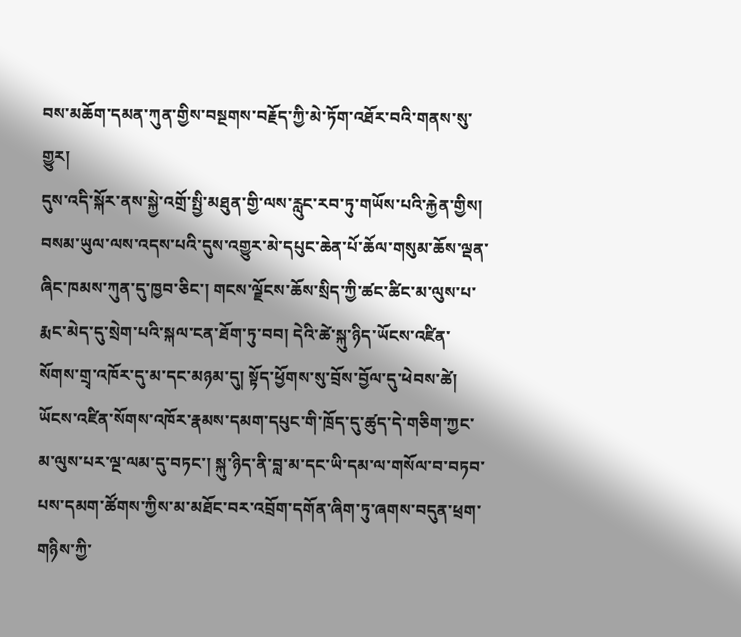བས་མཆོག་དམན་ཀུན་གྱིས་བསྔགས་བརྗོད་ཀྱི་མེ་ཏོག་འཐོར་བའི་གནས་སུ་གྱུར།
དུས་འདི་སྐོར་ནས་སྐྱེ་འགྲོ་སྤྱི་མཐུན་གྱི་ལས་རླུང་རབ་ཏུ་གཡོས་པའི་རྐྱེན་གྱིས། བསམ་ཡུལ་ལས་འདས་པའི་དུས་འགྱུར་མེ་དཔུང་ཆེན་པོ་ཆོལ་གསུམ་ཆོས་ལྡན་ཞིང་ཁམས་ཀུན་དུ་ཁྱབ་ཅིང་། གངས་ལྗོངས་ཆོས་སྲིད་ཀྱི་ཚང་ཚིང་མ་ལུས་པ་རྨང་མེད་དུ་སྲེག་པའི་སྐལ་ངན་ཐོག་ཏུ་བབ། དེའི་ཚེ་སྐུ་ཉིད་ཡོངས་འཛིན་སོགས་གྲྭ་འཁོར་དུ་མ་དང་མཉམ་དུ། སྟོད་ཕྱོགས་སུ་བྲོས་བྱོལ་དུ་ཕེབས་ཚེ། ཡོངས་འཛིན་སོགས་འཁོར་རྣམས་དམག་དཔུང་གི་ཁྲོད་དུ་ཚུད་དེ་གཅིག་ཀྱང་མ་ལུས་པར་ལྔ་ལམ་དུ་བཏང་། སྐུ་ཉིད་ནི་བླ་མ་དང་ཡི་དམ་ལ་གསོལ་བ་བཏབ་པས་དམག་ཚོགས་ཀྱིས་མ་མཐོང་བར་འབྲོག་དགོན་ཞིག་ཏུ་ཞགས་བདུན་ཕྲག་གཉིས་ཀྱི་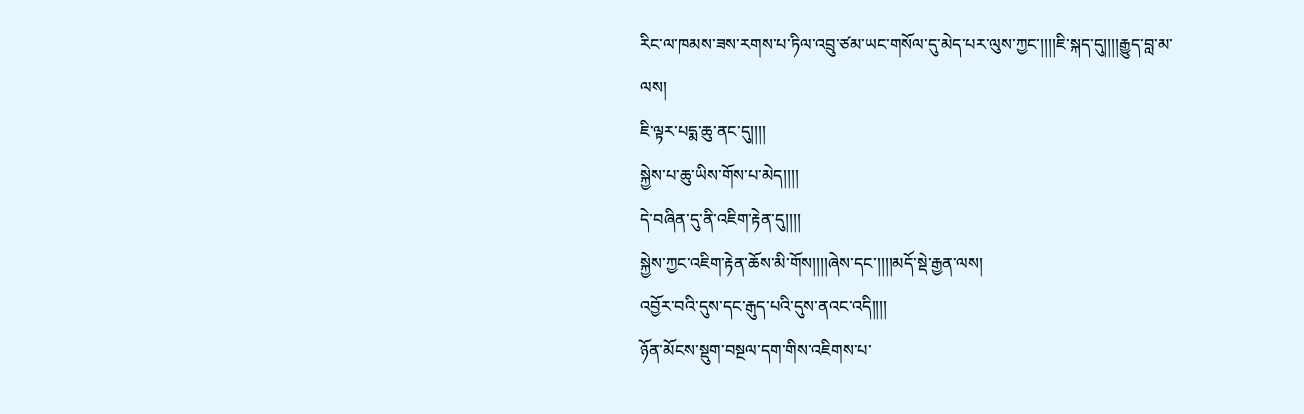རིང་ལ་ཁམས་ཟས་རགས་པ་ཏིལ་འབྲུ་ཙམ་ཡང་གསོལ་དུ་མེད་པར་ལུས་ཀྱང་།།།།ཇི་སྐད་དུ།།།།རྒྱུད་བླ་མ་ལས།
ཇི་ལྟར་པདྨ་ཆུ་ནང་དུ།།།།
སྐྱེས་པ་ཆུ་ཡིས་གོས་པ་མེད།།།།
དེ་བཞིན་དུ་ནི་འཇིག་རྟེན་དུ།།།།
སྐྱེས་ཀྱང་འཇིག་རྟེན་ཆོས་མི་གོས།།།།ཞེས་དང་།།།།མདོ་སྡེ་རྒྱན་ལས།
འབྱོར་བའི་དུས་དང་རྒུད་པའི་དུས་ནའང་འདི།།།།
ཉོན་མོངས་སྡུག་བསྔལ་དག་གིས་འཇིགས་པ་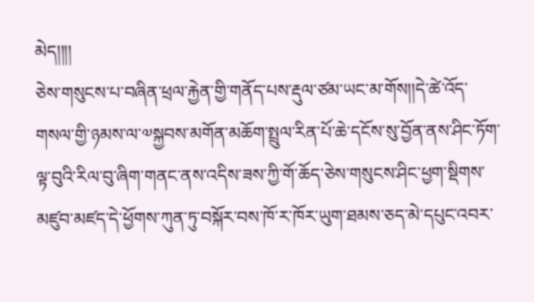མེད།།།།
ཅེས་གསུངས་པ་བཞིན་ཕྲལ་རྐྱེན་གྱི་གནོད་པས་རྡུལ་ཙམ་ཡང་མ་གོས།།དེ་ཚེ་འོད་གསལ་གྱི་ཉམས་ལ་༧སྐྱབས་མགོན་མཆོག་སྤྲུལ་རིན་པོ་ཆེ་དངོས་སུ་བྱོན་ནས་ཤིང་ཏོག་ལྟ་བུའི་རིལ་བུ་ཞིག་གནང་ནས་འདིས་ཟས་ཀྱི་གོ་ཆོད་ཅེས་གསུངས་ཤིང་ཕྱག་སྡིགས་མཛུབ་མཛད་དེ་ཕྱོགས་ཀུན་ཏུ་བསྐོར་བས་ཁོ་ར་ཁོར་ཡུག་ཐམས་ཅད་མེ་དཔུང་འབར་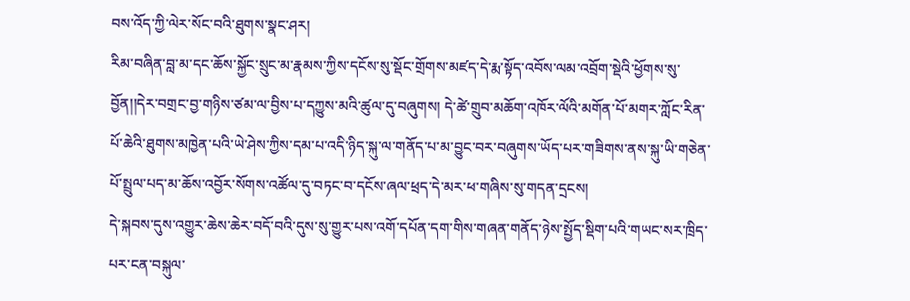བས་འོད་ཀྱི་ལེར་སོང་བའི་ཐུགས་སྣང་ཤར།
རིམ་བཞིན་བླ་མ་དང་ཆོས་སྐྱོང་སྲུང་མ་རྣམས་ཀྱིས་དངོས་སུ་སྡོང་གྲོགས་མཛད་དེ་རྨ་སྟོད་འབོས་ལམ་འབྲོག་སྡེའི་ཕྱོགས་སུ་བྱོན།།དེར་བགྲང་བྱ་གཉིས་ཙམ་ལ་བྱིས་པ་དཀྱུས་མའི་ཚུལ་དུ་བཞུགས། དེ་ཚེ་གྲུབ་མཆོག་འཁོར་ལོའི་མགོན་པོ་མགར་ཀློང་རིན་པོ་ཆེའི་ཐུགས་མཁྱེན་པའི་ཡེ་ཤེས་ཀྱིས་དམ་པ་འདི་ཉིད་སྐུ་ལ་གནོད་པ་མ་བྱུང་བར་བཞུགས་ཡོད་པར་གཟིགས་ནས་སྐུ་ཡི་གཅེན་པོ་སྤྲུལ་པད་མ་ཆོས་འབྱོར་སོགས་འཚོལ་དུ་བཏང་བ་དངོས་ཞལ་ཕྲད་དེ་མར་ཕ་གཞིས་སུ་གདན་དྲངས།
དེ་སྐབས་དུས་འགྱུར་ཆེས་ཆེར་བདོ་བའི་དུས་སུ་གྱུར་པས་འགོ་དཔོན་དག་གིས་གཞན་གནོད་ཉེས་སྤྱོད་སྡིག་པའི་གཡང་སར་ཁྲིད་པར་ངན་བསྐུལ་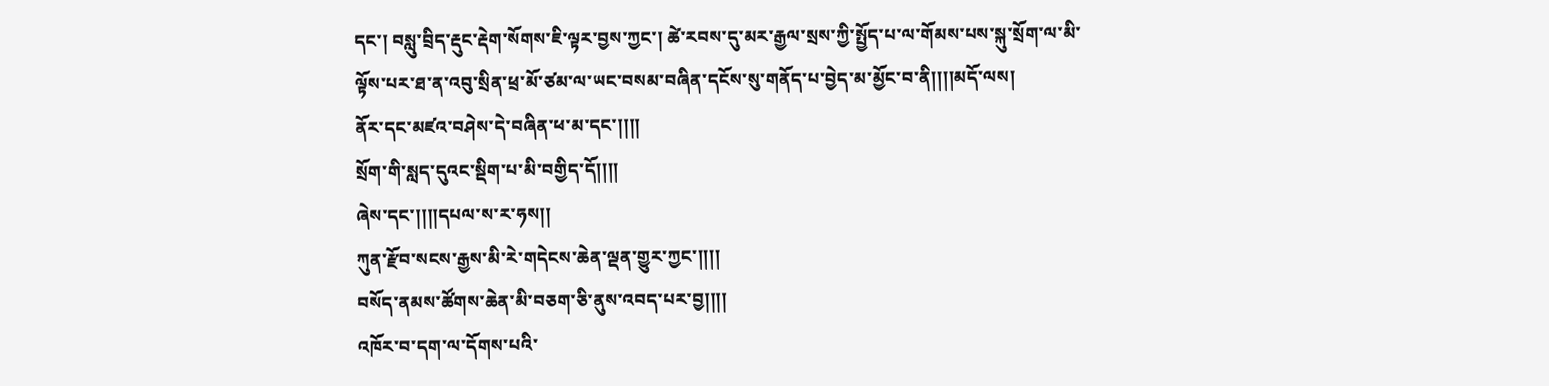དང་། བསླུ་བྲིད་རྡུང་རྡེག་སོགས་ཇི་ལྟར་བྱས་ཀྱང་། ཚེ་རབས་དུ་མར་རྒྱལ་སྲས་ཀྱི་སྤྱོད་པ་ལ་གོམས་པས་སྐུ་སྲོག་ལ་མི་ལྟོས་པར་ཐ་ན་འབུ་སྲིན་ཕྲ་མོ་ཙམ་ལ་ཡང་བསམ་བཞིན་དངོས་སུ་གནོད་པ་བྱེད་མ་མྱོང་བ་ནི།།།།མདོ་ལས།
ནོར་དང་མཛའ་བཤེས་དེ་བཞིན་ཕ་མ་དང་།།།།
སྲོག་གི་སླད་དུའང་སྡིག་པ་མི་བགྱིད་དོ།།།།
ཞེས་དང་།།།།དཔལ་ས་ར་ཧས།།
ཀུན་རྫོབ་སངས་རྒྱས་མི་རེ་གདེངས་ཆེན་ལྡན་གྱུར་ཀྱང་།།།།
བསོད་ནམས་ཚོགས་ཆེན་མི་བཅག་ཅི་ནུས་འབད་པར་བྱ།།།།
འཁོར་བ་དག་ལ་དོགས་པའི་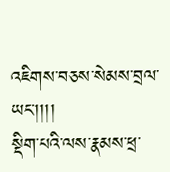འཇིགས་བཅས་སེམས་བྲལ་ཡང་།།།།
སྡིག་པའི་ལས་རྣམས་ཕྲ་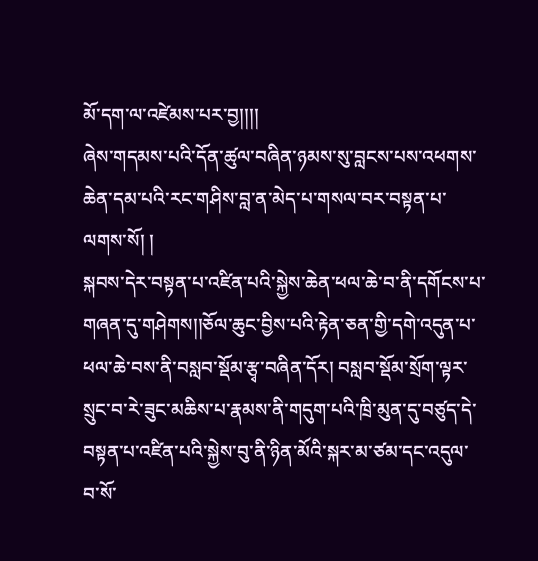མོ་དག་ལ་འཛེམས་པར་བྱ།།།།
ཞེས་གདམས་པའི་དོན་ཚུལ་བཞིན་ཉམས་སུ་བླངས་པས་འཕགས་ཆེན་དམ་པའི་རང་གཤིས་བླ་ན་མེད་པ་གསལ་བར་བསྟན་པ་ལགས་སོ། །
སྐབས་དེར་བསྟན་པ་འཛིན་པའི་སྐྱེས་ཆེན་ཕལ་ཆེ་བ་ནི་དགོངས་པ་གཞན་དུ་གཤེགས།།ཅོལ་ཆུང་བྱིས་པའི་རྟེན་ཅན་གྱི་དགེ་འདུན་པ་ཕལ་ཆེ་བས་ནི་བསླབ་སྡོམ་རྩྭ་བཞིན་དོར། བསླབ་སྡོམ་སྲོག་ལྟར་སྲུང་བ་རེ་ཟུང་མཆིས་པ་རྣམས་ནི་གདུག་པའི་ཁྲི་མུན་དུ་བཙུད་དེ་བསྟན་པ་འཛིན་པའི་སྐྱེས་བུ་ནི་ཉིན་མོའི་སྐར་མ་ཙམ་དང་འདུལ་བ་སོ་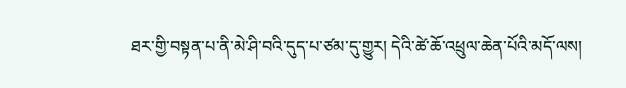ཐར་གྱི་བསྟན་པ་ནི་མེ་ཤི་བའི་དུད་པ་ཙམ་དུ་གྱུར། དེའི་ཚེ་ཆོ་འཕྲུལ་ཆེན་པོའི་མདོ་ལས།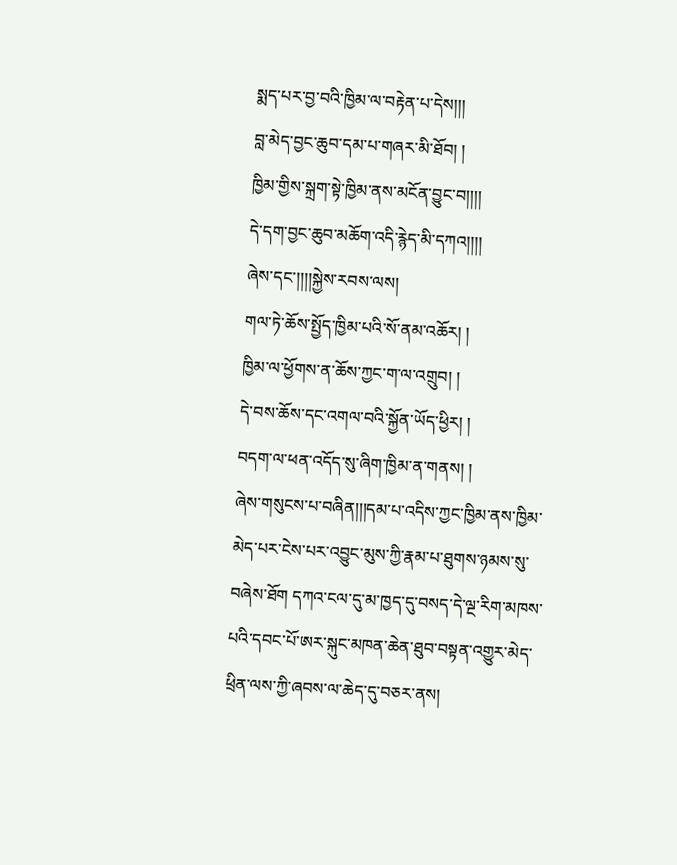སྨད་པར་བྱ་བའི་ཁྱིམ་ལ་བརྟེན་པ་དེས།།།
བླ་མེད་བྱང་ཆུབ་དམ་པ་གཞར་མི་ཐོབ། །
ཁྱིམ་གྱིས་སྐྲག་སྟེ་ཁྱིམ་ནས་མངོན་བྱུང་བ།།།།
དེ་དག་བྱང་ཆུབ་མཆོག་འདི་རྙེད་མི་དཀའ།།།།
ཞེས་དང་།།།།སྐྱེས་རབས་ལས།
གལ་ཏེ་ཆོས་སྤྱོད་ཁྱིམ་པའི་སོ་ནམ་འཆོར། །
ཁྱིམ་ལ་ཕྱོགས་ན་ཆོས་ཀྱང་ག་ལ་འགྲུབ། །
དེ་བས་ཆོས་དང་འགལ་བའི་སྐྱོན་ཡོད་ཕྱིར། །
བདག་ལ་ཕན་འདོད་སུ་ཞིག་ཁྱིམ་ན་གནས། །
ཞེས་གསུངས་པ་བཞིན།།།དམ་པ་འདིས་ཀྱང་ཁྱིམ་ནས་ཁྱིམ་མེད་པར་ངེས་པར་འབྱུང་མུས་ཀྱི་རྣམ་པ་ཐུགས་ཉམས་སུ་བཞེས་ཐོག དཀའ་ངལ་དུ་མ་ཁྱད་དུ་བསད་དེ་ལྔ་རིག་མཁས་པའི་དབང་པོ་ཨར་སྐུང་མཁན་ཆེན་ཐུབ་བསྟན་འགྱུར་མེད་ཕྲིན་ལས་ཀྱི་ཞབས་ལ་ཆེད་དུ་བཅར་ནས།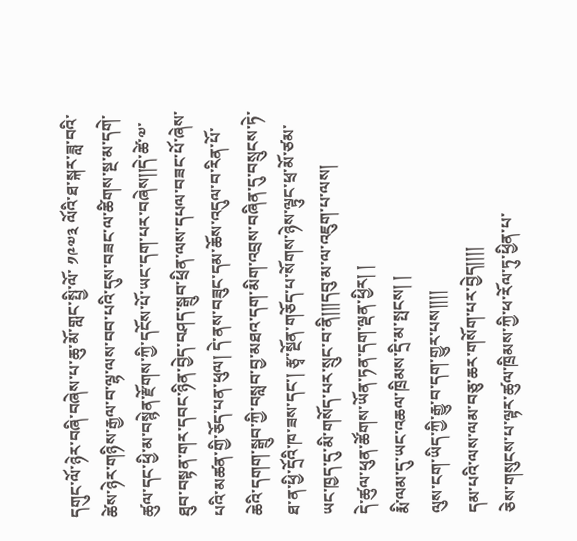དགུང་ལོ་ཉེར་བཞི་བཞེས་པ་ཆུ་མོ་གླང་སྤྱི་ལོ་ ༡༩༧༣ ལོའི་ཐ་སྐར་ཟླ་བའི་ཚེས་ཉེར་གཉིས་རྒྱལ་བ་ལྷ་ལས་བབ་པའི་དུས་བཟང་ལ་ཚིགས་སྔ་མ་དགེ་ཚུལ་དང་ཕྱི་མ་བསྙེན་རྫོགས་ཀྱི་དངོས་པོ་ཡང་དག་པར་བཞེས།།དེ་ཚེ་༧་ཐུབ་བསྟན་གར་དབང་ཉིན་བྱེད་བཤད་སྒྲུབ་ཕྲིན་ལས་དཔལ་བཟང་པོ་ཞེས་པའི་མཚན་གྱི་ཅོད་པན་ཕུལ། དེ་ནས་བཟུང་དམ་ཆོས་འདུལ་བ་རིན་པོ་ཆེའི་དགག་སྒྲུབ་ཀྱི་བསླབ་བྱ་མཐའ་དག་མིག་འབྲས་བཞིན་དུ་བསྲུངས་ཏེ་ཐ་ན་ཕྱི་དྲོའི་ཁ་ཟས་དང་། རྩྭ་སྔོན་གཅོད་པ་སོགས་ཉེས་ལྟུང་ཕྲ་མོ་ཙམ་ཡང་ཁྱད་དུ་མི་གསོད་པར་སྲུང་བ་ནི།།།དབུ་མ་ལ་འཇུག་པ་ལས།
དེ་ཚུལ་ཕུན་ཚོགས་ཡོན་ཏན་དག་ལྡན་ཕྱིར། །
རྨི་ལམ་དུ་ཡང་འཆལ་ཁྲིམས་དྲི་མ་སྤངས། །
ལུས་ངག་ཡིད་ཀྱི་རྒྱུ་བ་དག་གྱུར་པས།།།།
དམ་པའི་ལས་ལམ་བཅུ་ཆར་གསོག་པར་བྱེད།།།།
ཅེས་གསུངས་པ་ལྟར་ཚུལ་ཁྲིམས་ཀྱི་ཕ་རོལ་ཏུ་ཕྱིན་པ་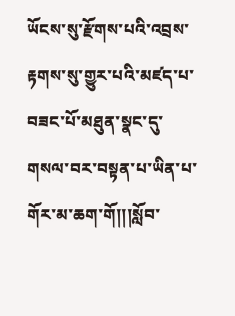ཡོངས་སུ་རྫོགས་པའི་འབྲས་རྟགས་སུ་གྱུར་པའི་མཛད་པ་བཟང་པོ་མཐུན་སྣང་དུ་གསལ་བར་བསྟན་པ་ཡིན་པ་གོར་མ་ཆག་གོ།།།སློབ་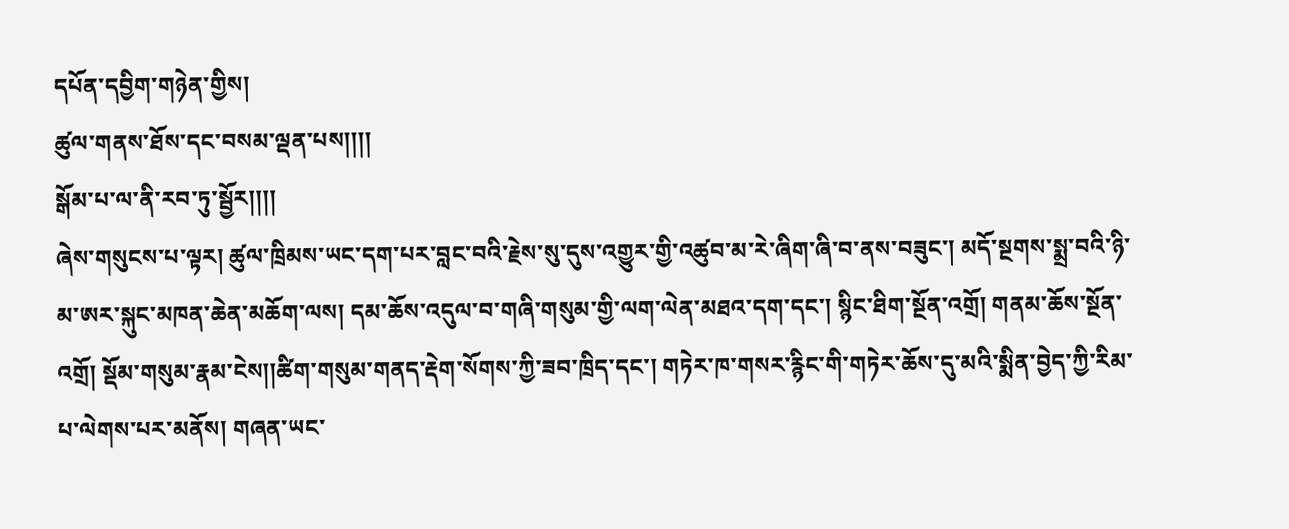དཔོན་དབྱིག་གཉེན་གྱིས།
ཚུལ་གནས་ཐོས་དང་བསམ་ལྡན་པས།།།།
སྒོམ་པ་ལ་ནི་རབ་ཏུ་སྦྱོར།།།།
ཞེས་གསུངས་པ་ལྟར། ཚུལ་ཁྲིམས་ཡང་དག་པར་བླང་བའི་རྗེས་སུ་དུས་འགྱུར་གྱི་འཚུབ་མ་རེ་ཞིག་ཞི་བ་ནས་བཟུང་། མདོ་སྔགས་སྨྲ་བའི་ཉི་མ་ཨར་སྐུང་མཁན་ཆེན་མཆོག་ལས། དམ་ཆོས་འདུལ་བ་གཞི་གསུམ་གྱི་ལག་ལེན་མཐའ་དག་དང་། སྙིང་ཐིག་སྔོན་འགྲོ། གནམ་ཆོས་སྔོན་འགྲོ། སྡོམ་གསུམ་རྣམ་ངེས།།ཚིག་གསུམ་གནད་རྡེག་སོགས་ཀྱི་ཟབ་ཁྲིད་དང་། གཏེར་ཁ་གསར་རྙིང་གི་གཏེར་ཆོས་དུ་མའི་སྨིན་བྱེད་ཀྱི་རིམ་པ་ལེགས་པར་མནོས། གཞན་ཡང་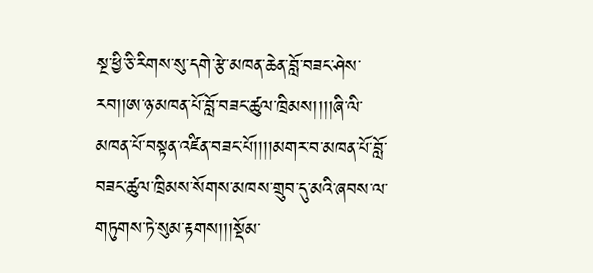སྔ་ཕྱི་ཅི་རིགས་སུ་དགེ་རྩེ་མཁན་ཆེན་བློ་བཟང་ཤེས་རབ།།ཨ་ཉ་མཁན་པོ་བློ་བཟང་ཚུལ་ཁྲིམས།།།།ཞི་ལི་མཁན་པོ་བསྟན་འཛིན་བཟང་པོ།།།།མགར་བ་མཁན་པོ་བློ་བཟང་ཚུལ་ཁྲིམས་སོགས་མཁས་གྲུབ་དུ་མའི་ཞབས་ལ་གཏུགས་ཏེ་སུམ་རྟགས།།།སྡོམ་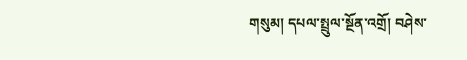གསུམ། དཔལ་སྤྲུལ་སྔོན་འགྲོ། བཤེས་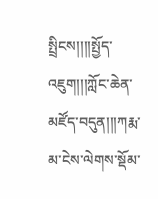སྤྲིངས།།།།སྤྱོད་འཇུག།།།ཀློང་ཆེན་མཛོད་བདུན།།།ཀརྨ་མ་ངེས་ལེགས་སྡོམ་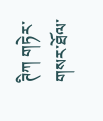ཊིཀ གཏེར་གསར་ཐོལ་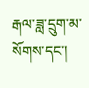རྒལ་ཟླ་དྲུག་མ་སོགས་དང་།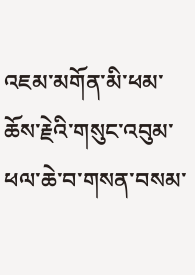འཇམ་མགོན་མི་ཕམ་ཆོས་རྗེའི་གསུང་འབུམ་ཕལ་ཆེ་བ་གསན་བསམ་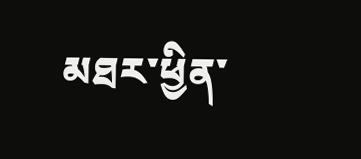མཐར་ཕྱིན་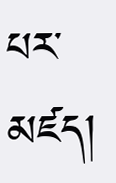པར་མཛད།